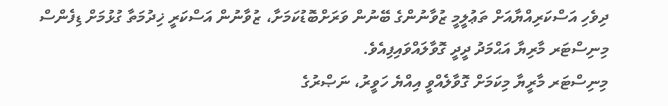ދިވެހި އަސްކަރިއްޔާއަށް ތަޢުލީމީ ޒުވާނުންގެ ބޭނުން ވަރަށްބޮޑުކަމަށާ، ޒުވާނުން އަސްކަރީ ޚިދުމަތާ ގުޅުމަށް ޑިފެންސް މިނިސްޓަރ މާރިޔާ އަޙްމަދު ދީދީ ގޮވާލައްވައިފިއެވެ.
މިނިސްޓަރ މާރީޔާ މިކަމަށް ގޮވާލެއްވީ އިއްޔެ ހަވީރު، ނަޞްރުގެ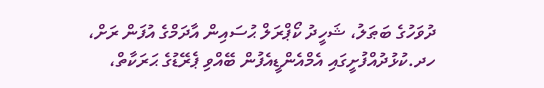ދުވަހުގެ ބަޠަލު، ޝަހީދު ކޯޕްރަލް ޙުސައިން އާދަމްގެ އުފަން ރަށް، ހދ.ކުޅުދުއްފުށީގައި އެމްއެންޑީއެފުން ބޭއްވި ޕެރޭޑުގެ ޙަރަކާތް،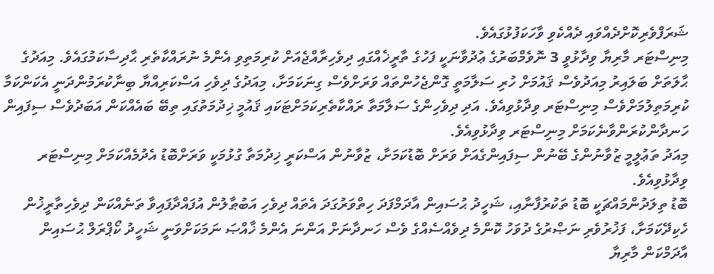ޝަރަފްވެރިކޮށްދެއްވައި ދެއްކެވި ވާހަކަފުޅުގައެވެ.
މިނިސްޓަރ މާރިޔާ ވިދާޅުވީ 3 ނޮވެމްބަރުގެ ޢުދުވާނަކީ ފަހުގެ ތާރީޚެއްގައި ދިވެހިރާއްޖެއަށް ކުރިމަތިވި އެންމެ ނުރައްކާތެރި ޙާދިސާކަމުގައެވެ. މިއަދުގެ ޙާލަތަށް ބަލައިރު މިއަދުވެސް ޤައުމަށް ހުރި ސަލާމަތީ ގޮންޖެހުންތައް ވަރަށްވެސް ގިނަކަމަށާ، މިއަދުގެ ދިވެހި އަސްކަރިއްޔާ ބިނާކުރަމުންދަނީ އެކަންކަމާ ކުރިމަތިލުމަށްވެސް މިނިސްޓަރ ވިދާޅުވިއެވެ. އަދި ދިވެހިންގެ ސަލާމަތާ ރައްކާތެރިކަމަށްޓަކައި ޤައުމީ ޚިދުމަތުގައި ތިބޭ ބައެއްކަން އަބަދުވެސް ސިފައިން ހަނދާންކުރަންވާނެކަމަށް މިނިސްޓަރ ވިދާޅުވިއެވެ.
މިއަދު ތަޢުލީމީ ޒުވާނުންގެ ބޭނުން ސިފައިންގެއަށް ވަރަށް ބޮޑުކަމަށާ، ޒުވާނުން އަސްކަރީ ޚިދުމަތާ ގުޅުމަކީ ވަރަށްބޮޑު އެދުމެއްކަމަށް މިނިސްޓަރ ވިދާޅުވިއެވެ.
ބޮޑު ތިލަދުންމައްޗަކީ ބޮޑު ތަކުރުފާނާއި، ޝަހީދު ޙުސައިން އާދަމްފަދަ ހިތްވަރުގަދަ އެތައް ދިވެހި އަބުޠާލުން އުފައްދާފައިވާ ތަނެއްކަން ދިވެހިތާރީޚުން ހެކިދޭކަމަށާ، ފަޚުރުވެރި ނަޞްރުގެ ދުވަހު ކޮންމެ ދިވެއްސެއްގެ ވެސް ހަނދާނަށް އަންނަ އެންމެ ޚާއްޞަ ނަމަކަށްވަނީ ޝަހީދު ކޯޕްރަލް ޙުސައިން އާދަމްކަން މާރިޔާ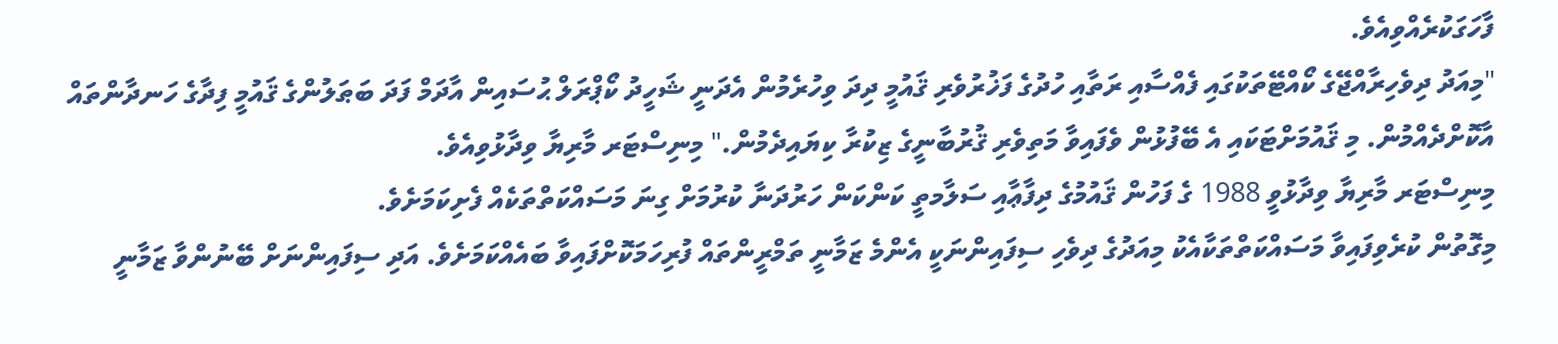ފާހަގަކުރެއްވިއެވެ.
"މިއަދު ދިވެހިރާއްޖޭގެ ކޯއްޓޭތަކުގައި ފެއްސާއި ރަތާއި ހުދުގެ ފަޚުރުވެރި ޤައުމީ ދިދަ ވިހުރެމުން އެދަނީ ޝަހީދު ކޯޕްރަލް ޙުސައިން އާދަމް ފަދަ ބަޠަލުންގެ ޤައުމީ ފިދާގެ ހަނދާންތައް އާކޮށްދެއްމުން. މި ޤައުމަށްޓަކައި އެ ބޭފުޅުން ވެފައިވާ މަތިވެރި ޤުރުބާނީގެ ޒިކުރާ ކިޔައިދެމުން." މިނިސްޓަރ މާރިޔާ ވިދާޅުވިއެވެ.
މިނިސްޓަރ މާރިޔާ ވިދާޅުވީ 1988 ގެ ފަހުން ޤައުމުގެ ދިފާޢާއި ސަލާމތީ ކަންކަން ހަރުދަނާ ކުރުމަށް ގިނަ މަސައްކަތްތަކެއް ފެށިކަމަށެވެ.
މިގޮތުން ކުރެވިފައިވާ މަސައްކަތްތަކާއެކު މިއަދުގެ ދިވެހި ސިފައިންނަކީ އެންމެ ޒަމާނީ ތަމްރީންތައް ފުރިހަމަކޮށްފައިވާ ބައެއްކަމަށެވެ. އަދި ސިފައިންނަށް ބޭނުންވާ ޒަމާނީ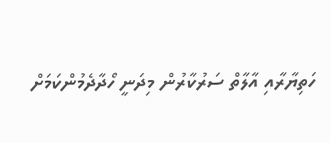ހަތިޔާރާއި އާލާތް ސަރުކާރުން މިދަނީ ހޯދާދެމުންކަމަށް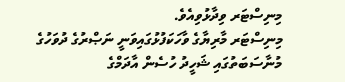މިނިސްޓަރ ވިދާޅުވިއެވެ.
މިނިސްޓަރ މާރިޔާގެ ވާހަކަފުޅުގައިވަނީ ނަޞްރުގެ ދުވަހުގެ މުނާސަބަތުގައި ޝަހީދު ހުސެން އާދަމްގެ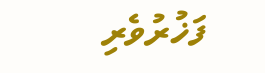ފަޚުރުވެރި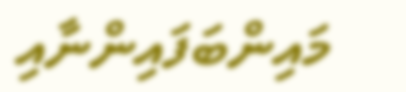މައިންބަފައިންނާއި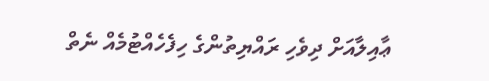ޢާއިލާއަށް ދިވެހި ރައްޔިތުންގެ ހިފެހެއްޓުމެއް ނެތް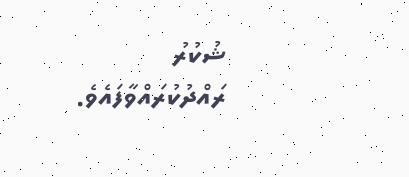ޝުކުރު ރައްދުކުރައްވާފައެވެ.